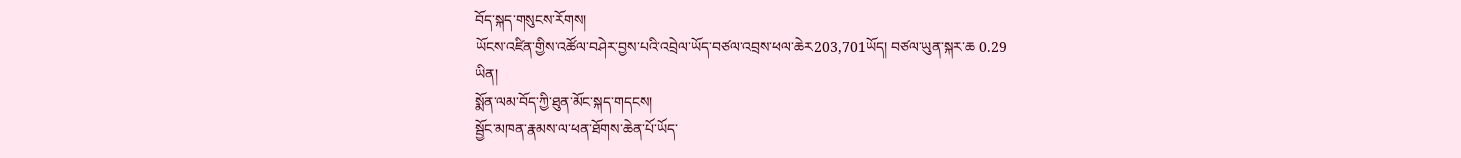བོད་སྐད་གསུངས་རོགས།
ཡོངས་འཛིན་གྱིས་འཚོལ་བཤེར་བྱས་པའི་འབྲེལ་ཡོད་བཙལ་འབྲས་ཕལ་ཆེར203,701ཡོད། བཙལ་ཡུན་སྐར་ཆ 0.29
ཡིན།
སྨོན་ལམ་བོད་ཀྱི་ཐུན་མོང་སྐད་གདངས།
སྦྱོང་མཁན་རྣམས་ལ་ཕན་ཐོགས་ཆེན་པོ་ཡོད་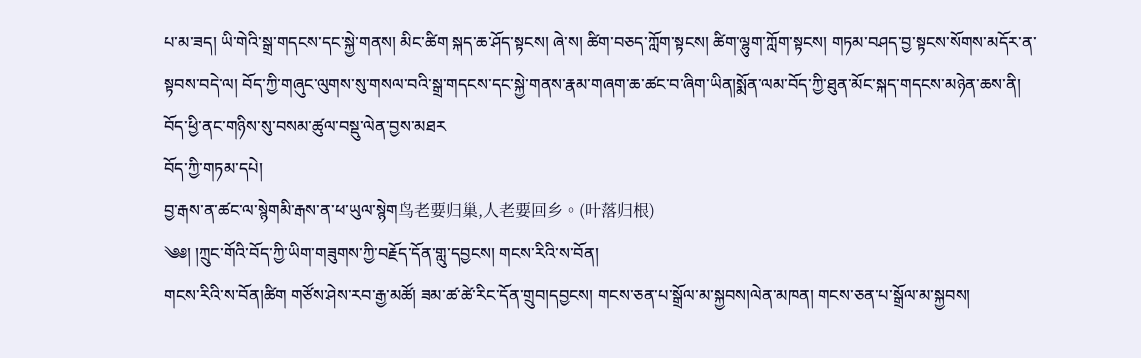པ་མ་ཟད། ཡི་གེའི་སྒྲ་གདངས་དང་སྐྱེ་གནས། མིང་ཚིག སྐད་ཆ་ཤོད་སྟངས། ཞེ་ས། ཚིག་བཅད་ཀློག་སྟངས། ཚིག་ལྷུག་ཀློག་སྟངས། གཏམ་བཤད་བྱ་སྟངས་སོགས་མདོར་ན་སྟབས་བདེ་ལ། བོད་ཀྱི་གཞུང་ལུགས་སུ་གསལ་བའི་སྒྲ་གདངས་དང་སྐྱེ་གནས་རྣམ་གཞག་ཆ་ཚང་བ་ཞིག་ཡིན།སྨོན་ལམ་བོད་ཀྱི་ཐུན་མོང་སྐད་གདངས་མཉེན་ཆས་ནི། བོད་ཕྱི་ནང་གཉིས་སུ་བསམ་ཚུལ་བསྡུ་ལེན་བྱས་མཐར
བོད་ཀྱི་གཏམ་དཔེ།
བྱ་རྒས་ན་ཚང་ལ་སྙེགམི་རྒས་ན་ཕ་ཡུལ་སྙེག鸟老要归巢,人老要回乡。(叶落归根)
༄༅། །ཀྲུང་གོའི་བོད་ཀྱི་ཡིག་གཟུགས་ཀྱི་བརྗོད་དོན་གླུ་དབྱངས། གངས་རིའི་ས་བོན།
གངས་རིའི་ས་བོན།ཚིག གཙོས་ཤེས་རབ་རྒྱ་མཚོ། ཟམ་ཚ་ཚེ་རིང་དོན་གྲུབ།དབྱངས། གངས་ཅན་པ་སྒྲོལ་མ་སྐྱབས།ལེན་མཁན། གངས་ཅན་པ་སྒྲོལ་མ་སྐྱབས།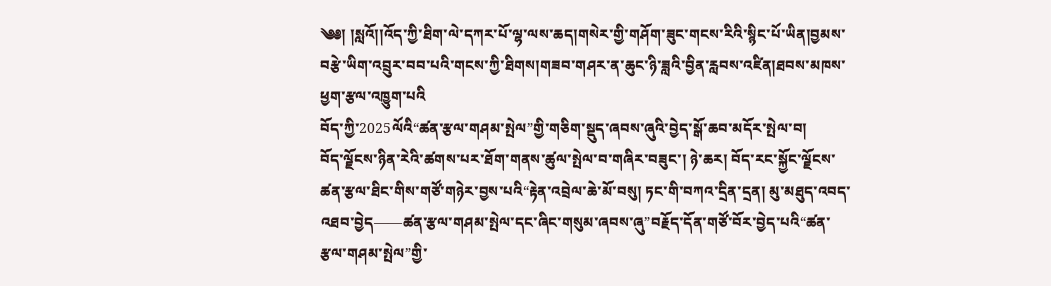༄༅། །སླའོ།།འོད་ཀྱི་ཐིག་ལེ་དཀར་པོ་ལྷ་ལས་ཆད།གསེར་གྱི་གཤོག་ཟུང་གངས་རིའི་སྙིང་པོ་ཡིན།བྱམས་བརྩེ་ཡིག་འབྲུར་བབ་པའི་གངས་ཀྱི་ཐིགས།གཟབ་གཤར་ན་ཆུང་ཉི་ཟླའི་བྱིན་རླབས་འཛིན།ཐབས་མཁས་ཕྱག་རྩལ་འཁྱུག་པའི
བོད་ཀྱི་2025ལོའི“ཚན་རྩལ་གཤམ་སྤེལ”གྱི་གཅིག་སྡུད་ཞབས་ཞུའི་བྱེད་སྒོ་ཆབ་མདོར་སྤེལ་བ།
བོད་ལྗོངས་ཉིན་རེའི་ཚགས་པར་ཐོག་གནས་ཚུལ་སྤེལ་བ་གཞིར་བཟུང་། ཉེ་ཆར། བོད་རང་སྐྱོང་ལྗོངས་ཚན་རྩལ་ཐིང་གིས་གཙོ་གཉེར་བྱས་པའི“རྟེན་འབྲེལ་ཆེ་མོ་བསུ། ཏང་གི་བཀའ་དྲིན་དྲན། མུ་མཐུད་འབད་འཐབ་བྱེད——ཚན་རྩལ་གཤམ་སྤེལ་དང་ཞིང་གསུམ་ཞབས་ཞུ”བརྗོད་དོན་གཙོ་བོར་བྱེད་པའི“ཚན་རྩལ་གཤམ་སྤེལ”གྱི་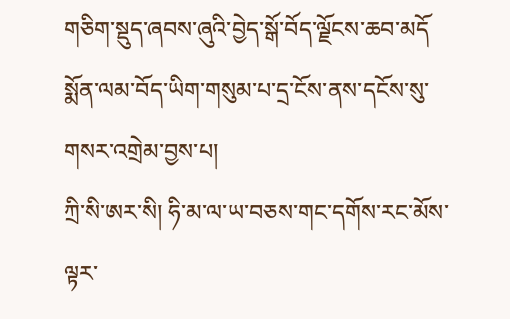གཅིག་སྡུད་ཞབས་ཞུའི་བྱེད་སྒོ་བོད་ལྗོངས་ཆབ་མདོ
སྨོན་ལམ་བོད་ཡིག་གསུམ་པ་དྲ་ངོས་ནས་དངོས་སུ་གསར་འགྲེམ་བྱས་པ།
ཀྲི་སི་ཨར་སི། ཧི་མ་ལ་ཡ་བཅས་གང་དགོས་རང་མོས་ལྟར་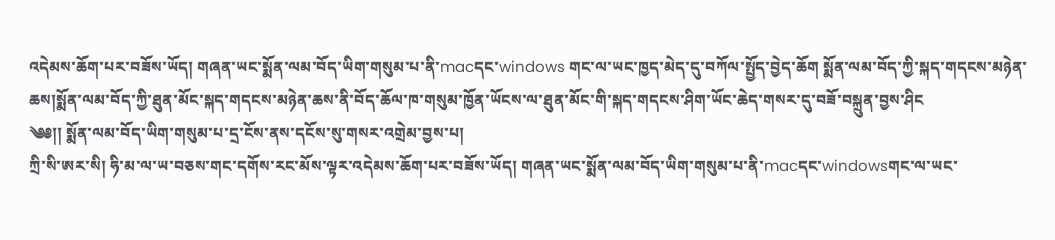འདེམས་ཆོག་པར་བཟོས་ཡོད། གཞན་ཡང་སྨོན་ལམ་བོད་ཡིག་གསུམ་པ་ནི་macདང་windows གང་ལ་ཡང་ཁྱད་མེད་དུ་བཀོལ་སྤྱོད་བྱེད་ཆོག སྨོན་ལམ་བོད་ཀྱི་སྐད་གདངས་མཉེན་ཆས།སྨོན་ལམ་བོད་ཀྱི་ཐུན་མོང་སྐད་གདངས་མཉེན་ཆས་ནི་བོད་ཆོལ་ཁ་གསུམ་ཁྱོན་ཡོངས་ལ་ཐུན་མོང་གི་སྐད་གདངས་ཤིག་ཡོང་ཆེད་གསར་དུ་བཟོ་བསྐྲུན་བྱས་ཤིང
༄༅།། སྨོན་ལམ་བོད་ཡིག་གསུམ་པ་དྲ་ངོས་ནས་དངོས་སུ་གསར་འགྲེམ་བྱས་པ།
ཀྲི་སི་ཨར་སི། ཧི་མ་ལ་ཡ་བཅས་གང་དགོས་རང་མོས་ལྟར་འདེམས་ཆོག་པར་བཟོས་ཡོད། གཞན་ཡང་སྨོན་ལམ་བོད་ཡིག་གསུམ་པ་ནི་macདང་windowsགང་ལ་ཡང་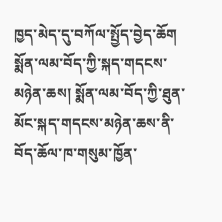ཁྱད་མེད་དུ་བཀོལ་སྤྱོད་བྱེད་ཆོག སྨོན་ལམ་བོད་ཀྱི་སྐད་གདངས་མཉེན་ཆས། སྨོན་ལམ་བོད་ཀྱི་ཐུན་མོང་སྐད་གདངས་མཉེན་ཆས་ནི་བོད་ཆོལ་ཁ་གསུམ་ཁྱོན་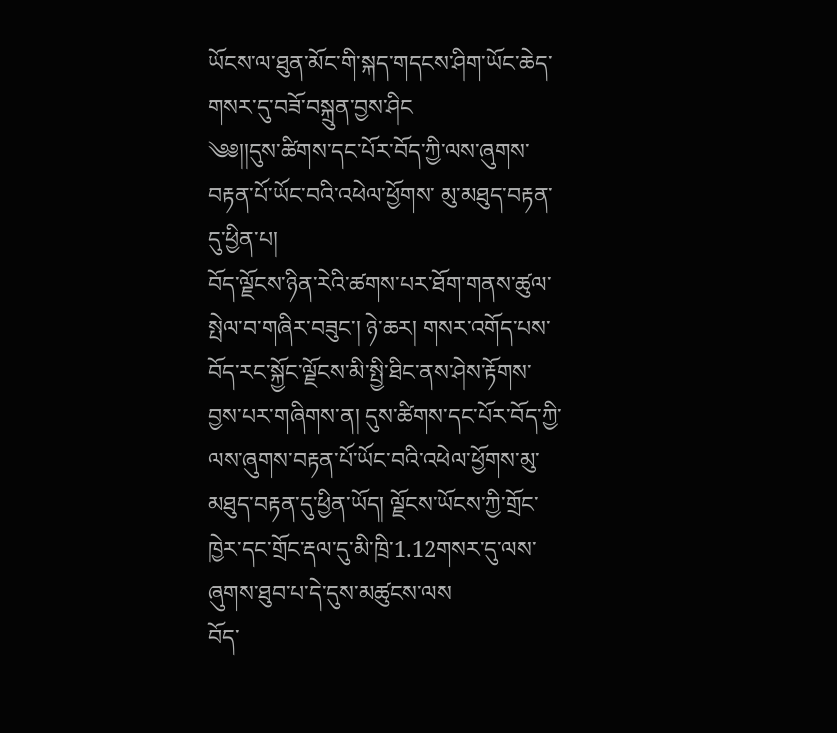ཡོངས་ལ་ཐུན་མོང་གི་སྐད་གདངས་ཤིག་ཡོང་ཆེད་གསར་དུ་བཟོ་བསྐྲུན་བྱས་ཤིང
༄༅།།དུས་ཚིགས་དང་པོར་བོད་ཀྱི་ལས་ཞུགས་བརྟན་པོ་ཡོང་བའི་འཕེལ་ཕྱོགས་ མུ་མཐུད་བརྟན་དུ་ཕྱིན་པ།
བོད་ལྗོངས་ཉིན་རེའི་ཚགས་པར་ཐོག་གནས་ཚུལ་སྤེལ་བ་གཞིར་བཟུང་། ཉེ་ཆར། གསར་འགོད་པས་བོད་རང་སྐྱོང་ལྗོངས་མི་སྤྱི་ཐིང་ནས་ཤེས་རྟོགས་བྱས་པར་གཞིགས་ན། དུས་ཚིགས་དང་པོར་བོད་ཀྱི་ལས་ཞུགས་བརྟན་པོ་ཡོང་བའི་འཕེལ་ཕྱོགས་མུ་མཐུད་བརྟན་དུ་ཕྱིན་ཡོད། ལྗོངས་ཡོངས་ཀྱི་གྲོང་ཁྱེར་དང་གྲོང་རྡལ་དུ་མི་ཁྲི་1.12གསར་དུ་ལས་ཞུགས་ཐུབ་པ་དེ་དུས་མཚུངས་ལས
བོད་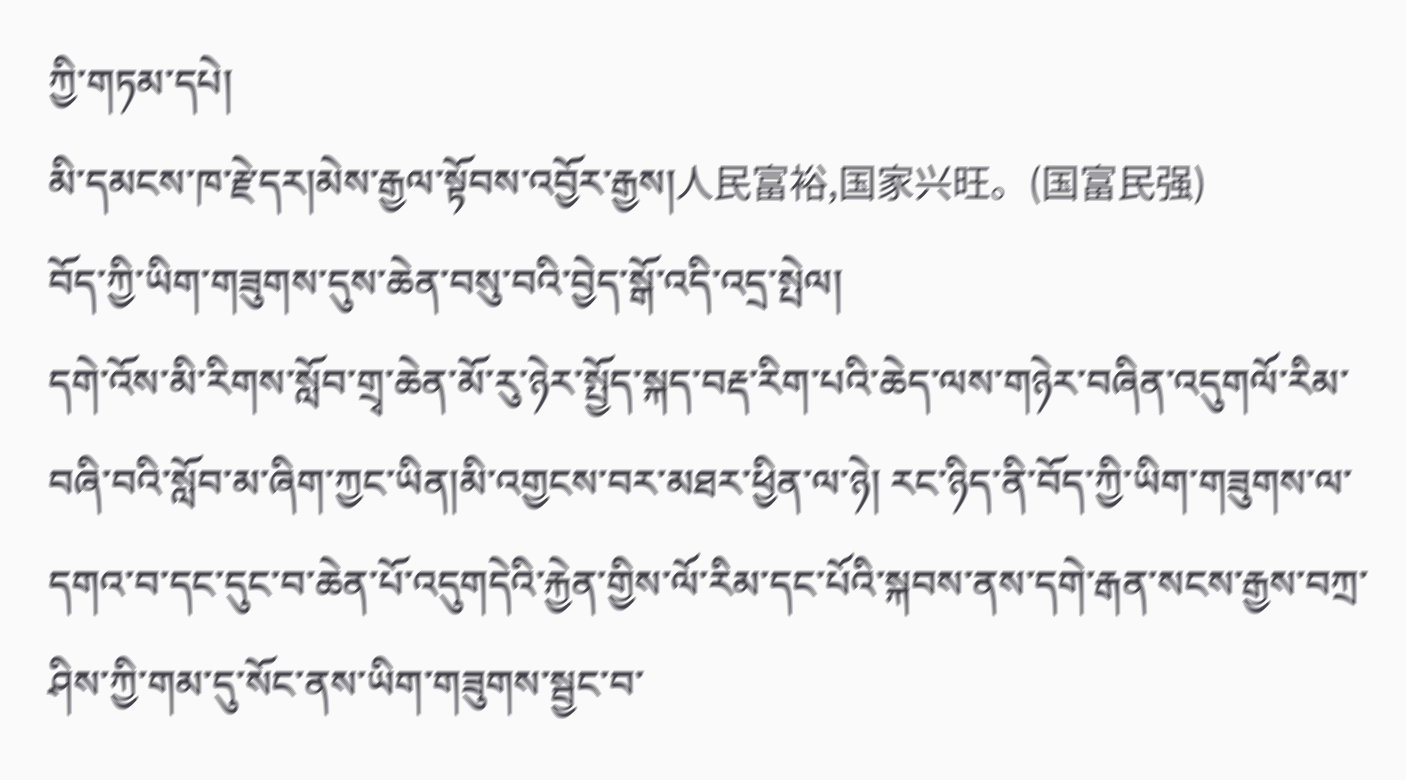ཀྱི་གཏམ་དཔེ།
མི་དམངས་ཁ་རྗེ་དར།མེས་རྒྱལ་སྟོབས་འབྱོར་རྒྱས།人民富裕,国家兴旺。(国富民强)
བོད་ཀྱི་ཡིག་གཟུགས་དུས་ཆེན་བསུ་བའི་བྱེད་སྒོ་འདི་འདྲ་སྤེལ།
དགེ་འོས་མི་རིགས་སློབ་གྲྭ་ཆེན་མོ་རུ་ཉེར་སྤྱོད་སྐད་བརྡ་རིག་པའི་ཆེད་ལས་གཉེར་བཞིན་འདུགལོ་རིམ་བཞི་བའི་སློབ་མ་ཞིག་ཀྱང་ཡིན།མི་འགྱངས་བར་མཐར་ཕྱིན་ལ་ཉེ། རང་ཉིད་ནི་བོད་ཀྱི་ཡིག་གཟུགས་ལ་དགའ་བ་དང་དུང་བ་ཆེན་པོ་འདུགདེའི་རྐྱེན་གྱིས་ལོ་རིམ་དང་པོའི་སྐབས་ནས་དགེ་རྒན་སངས་རྒྱས་བཀྲ་ཤིས་ཀྱི་གམ་དུ་སོང་ནས་ཡིག་གཟུགས་སྦྱང་བ་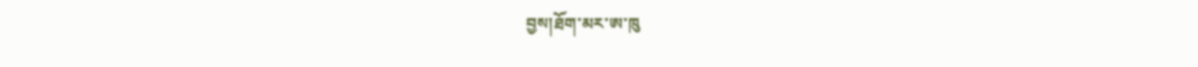བྱས།ཐོག་མར་ཨ་ཁུ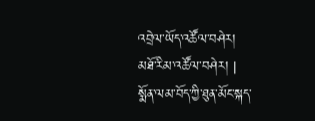འབྲེལ་ཡོད་འཚོལ་བཤེར།
མཐོ་རིམ་འཚོལ་བཤེར། |
སྨོན་ལམ་བོད་ཀྱི་ཐུན་མོང་སྐད་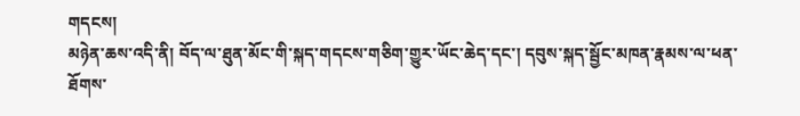གདངས།
མཉེན་ཆས་འདི་ནི། བོད་ལ་ཐུན་མོང་གི་སྐད་གདངས་གཅིག་གྱུར་ཡོང་ཆེད་དང་། དབུས་སྐད་སྦྱོང་མཁན་རྣམས་ལ་ཕན་ཐོགས་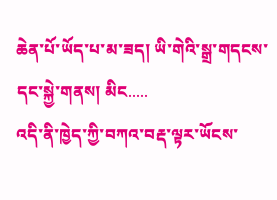ཆེན་པོ་ཡོད་པ་མ་ཟད། ཡི་གེའི་སྒྲ་གདངས་དང་སྐྱེ་གནས། མིང.....
འདི་ནི་ཁྱེད་ཀྱི་བཀའ་བརྡ་ལྟར་ཡོངས་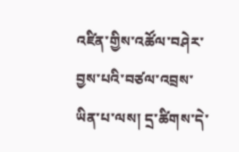འཛིན་གྱིས་འཚོལ་བཤེར་བྱས་པའི་བཙལ་འབྲས་ཡིན་པ་ལས། དྲ་ཚིགས་དེ་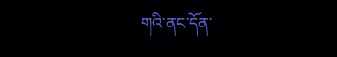གའི་ནང་དོན་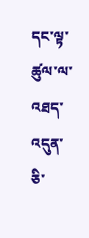དང་ལྟ་ཚུལ་ལ་འཐད་འདུན་ཅི་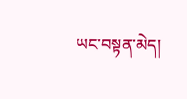ཡང་བསྟན་མེད།